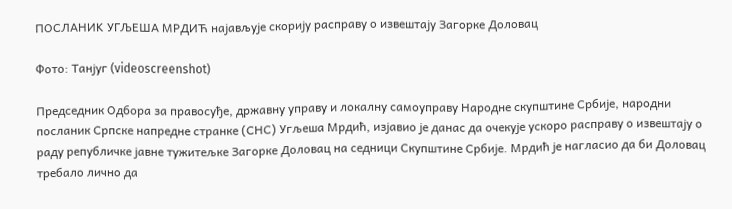ПОСЛАНИK УГЉЕША МРДИЋ најављује скорију расправу о извештају Загорке Доловац

Фото: Танјуг (videoscreenshot)

Председник Одбора за правосуђе, државну управу и локалну самоуправу Народне скупштине Србије, народни посланик Српске напредне странке (СНС) Угљеша Мрдић, изјавио је данас да очекује ускоро расправу о извештају о раду републичке јавне тужитељке Загорке Доловац на седници Скупштине Србије. Мрдић је нагласио да би Доловац требало лично да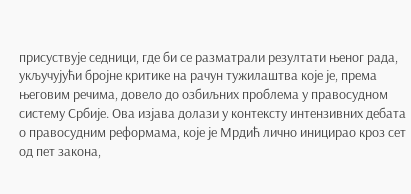присуствује седници, где би се разматрали резултати њеног рада, укључујући бројне критике на рачун тужилаштва које је, према његовим речима, довело до озбиљних проблема у правосудном систему Србије. Ова изјава долази у контексту интензивних дебата о правосудним реформама, које је Мрдић лично иницирао кроз сет од пет закона,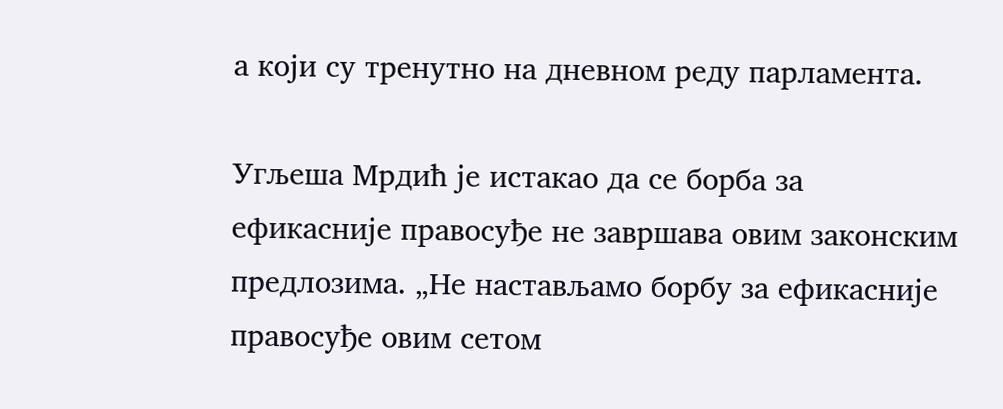а који су тренутно на дневном реду парламента.

Угљеша Мрдић је истакао да се борба за ефикасније правосуђе не завршава овим законским предлозима. „Не настављамо борбу за ефикасније правосуђе овим сетом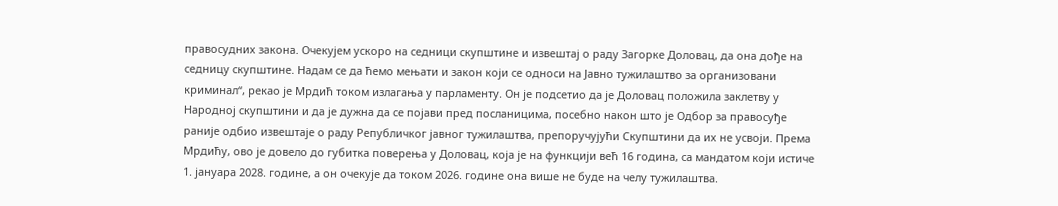правосудних закона. Очекујем ускоро на седници скупштине и извештај о раду Загорке Доловац, да она дође на седницу скупштине. Надам се да ћемо мењати и закон који се односи на Јавно тужилаштво за организовани криминал“, рекао је Мрдић током излагања у парламенту. Он је подсетио да је Доловац положила заклетву у Народној скупштини и да је дужна да се појави пред посланицима, посебно након што је Одбор за правосуђе раније одбио извештаје о раду Републичког јавног тужилаштва, препоручујући Скупштини да их не усвоји. Према Мрдићу, ово је довело до губитка поверења у Доловац, која је на функцији већ 16 година, са мандатом који истиче 1. јануара 2028. године, а он очекује да током 2026. године она више не буде на челу тужилаштва.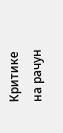Критике на рачун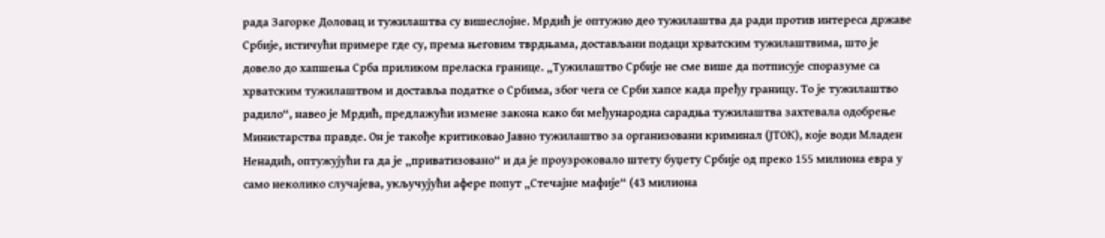рада Загорке Доловац и тужилаштва су вишеслојне. Мрдић је оптужио део тужилаштва да ради против интереса државе Србије, истичући примере где су, према његовим тврдњама, достављани подаци хрватским тужилаштвима, што је довело до хапшења Срба приликом преласка границе. „Тужилаштво Србије не сме више да потписује споразуме са хрватским тужилаштвом и доставља податке о Србима, због чега се Срби хапсе када пређу границу. То је тужилаштво радило“, навео је Мрдић, предлажући измене закона како би међународна сарадња тужилаштва захтевала одобрење Министарства правде. Он је такође критиковао Јавно тужилаштво за организовани криминал (ЈТОК), које води Младен Ненадић, оптужујући га да је „приватизовано“ и да је проузроковало штету буџету Србије од преко 155 милиона евра у само неколико случајева, укључујући афере попут „Стечајне мафије“ (43 милиона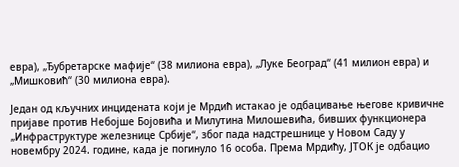евра), „Ђубретарске мафије“ (38 милиона евра), „Луке Београд“ (41 милион евра) и „Мишковић“ (30 милиона евра).

Један од кључних инцидената који је Мрдић истакао је одбацивање његове кривичне пријаве против Небојше Бојовића и Милутина Милошевића, бивших функционера „Инфраструктуре железнице Србије“, због пада надстрешнице у Новом Саду у новембру 2024. године, када је погинуло 16 особа. Према Мрдићу, ЈТОК је одбацио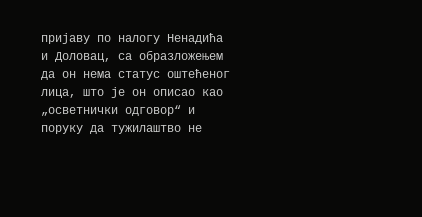пријаву по налогу Ненадића и Доловац, са образложењем да он нема статус оштећеног лица, што је он описао као „осветнички одговор“ и поруку да тужилаштво не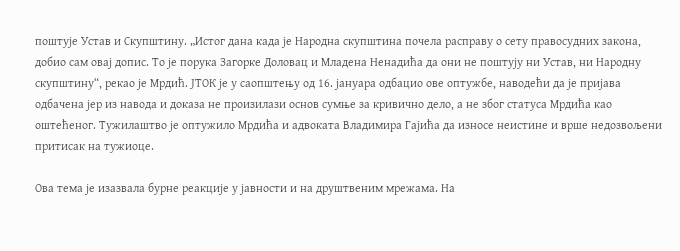поштује Устав и Скупштину. „Истог дана када је Народна скупштина почела расправу о сету правосудних закона, добио сам овај допис. То је порука Загорке Доловац и Младена Ненадића да они не поштују ни Устав, ни Народну скупштину“, рекао је Мрдић. ЈТОК је у саопштењу од 16. јануара одбацио ове оптужбе, наводећи да је пријава одбачена јер из навода и доказа не произилази основ сумње за кривично дело, а не због статуса Мрдића као оштећеног. Тужилаштво је оптужило Мрдића и адвоката Владимира Гајића да износе неистине и врше недозвољени притисак на тужиоце.

Ова тема је изазвала бурне реакције у јавности и на друштвеним мрежама. На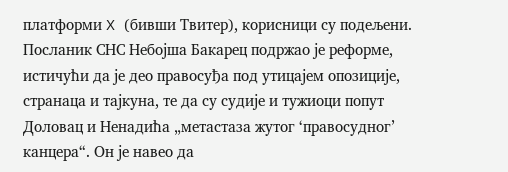платформи X (бивши Твитер), корисници су подељени. Посланик СНС Небојша Бакарец подржао је реформе, истичући да је део правосуђа под утицајем опозиције, странаца и тајкуна, те да су судије и тужиоци попут Доловац и Ненадића „метастаза жутог ‘правосудног’ канцера“. Он је навео да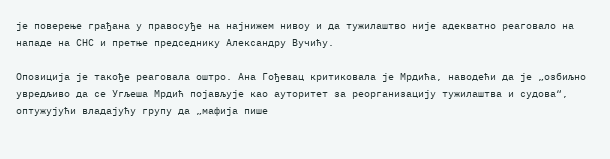је поверење грађана у правосуђе на најнижем нивоу и да тужилаштво није адекватно реаговало на нападе на СНС и претње председнику Александру Вучићу.

Опозиција је такође реаговала оштро. Ана Гођевац критиковала је Мрдића, наводећи да је „озбиљно увредљиво да се Угљеша Мрдић појављује као ауторитет за реорганизацију тужилаштва и судова“, оптужујући владајућу групу да „мафија пише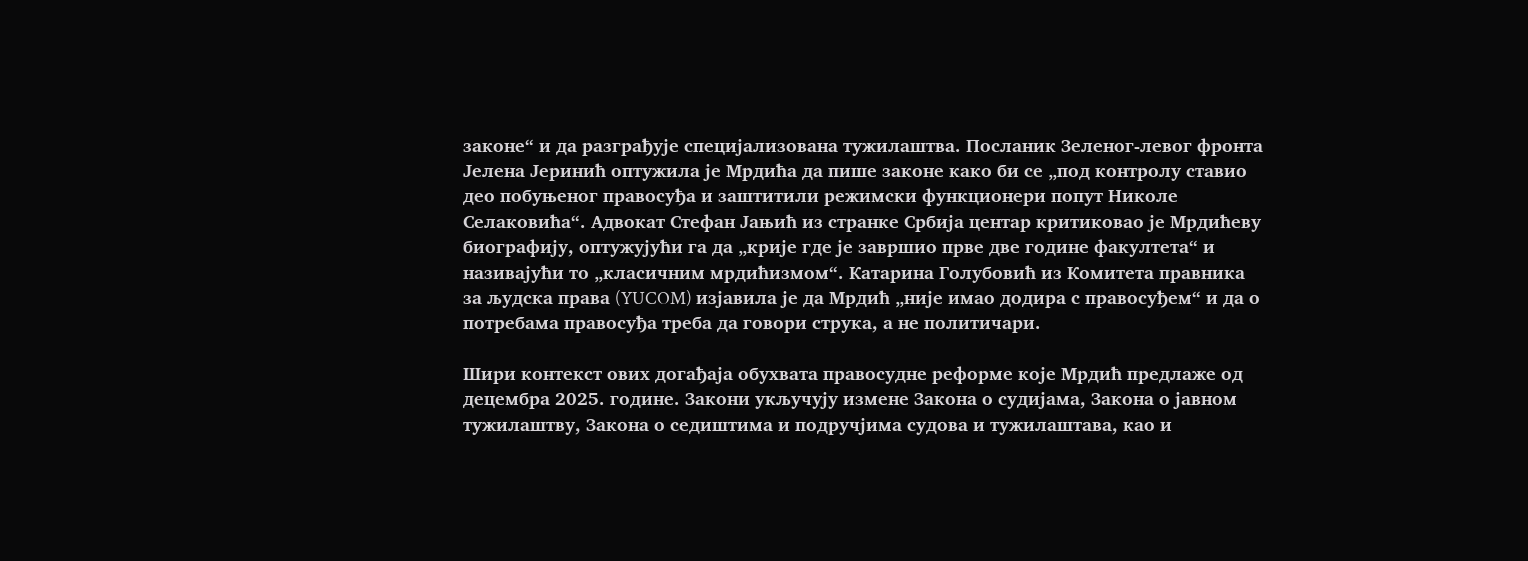законе“ и да разграђује специјализована тужилаштва. Посланик Зеленог-левог фронта Јелена Јеринић оптужила је Мрдића да пише законе како би се „под контролу ставио део побуњеног правосуђа и заштитили режимски функционери попут Николе Селаковића“. Адвокат Стефан Јањић из странке Србија центар критиковао је Мрдићеву биографију, оптужујући га да „крије где је завршио прве две године факултета“ и називајући то „класичним мрдићизмом“. Катарина Голубовић из Комитета правника за људска права (YUCOM) изјавила је да Мрдић „није имао додира с правосуђем“ и да о потребама правосуђа треба да говори струка, а не политичари.

Шири контекст ових догађаја обухвата правосудне реформе које Мрдић предлаже од децембра 2025. године. Закони укључују измене Закона о судијама, Закона о јавном тужилаштву, Закона о седиштима и подручјима судова и тужилаштава, као и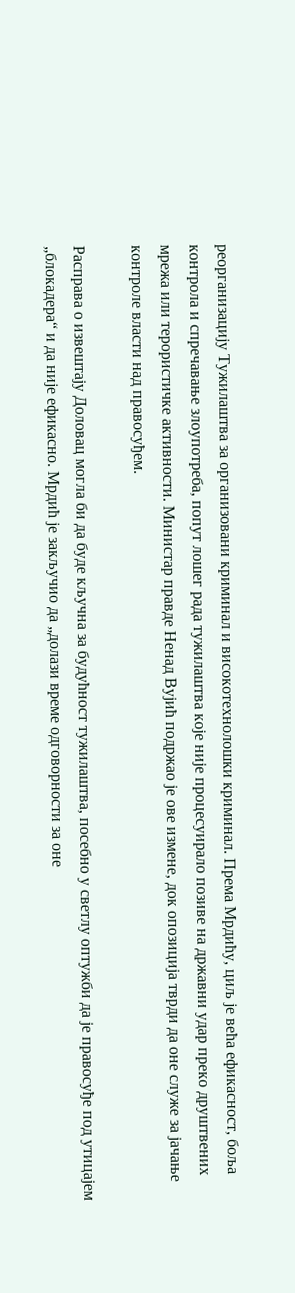реорганизацију Тужилаштва за организовани криминал и високотехнолошки криминал. Према Мрдићу, циљ је већа ефикасност, боља контрола и спречавање злоупотреба, попут лошег рада тужилаштва које није процесуирало позиве на државни удар преко друштвених мрежа или терористичке активности. Министар правде Ненад Вујић подржао је ове измене, док опозиција тврди да оне служе за јачање контроле власти над правосуђем.

Расправа о извештају Доловац могла би да буде кључна за будућност тужилаштва, посебно у светлу оптужби да је правосуђе под утицајем „блокадера“ и да није ефикасно. Мрдић је закључио да „долази време одговорности за оне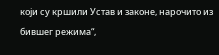који су кршили Устав и законе, нарочито из бившег режима“,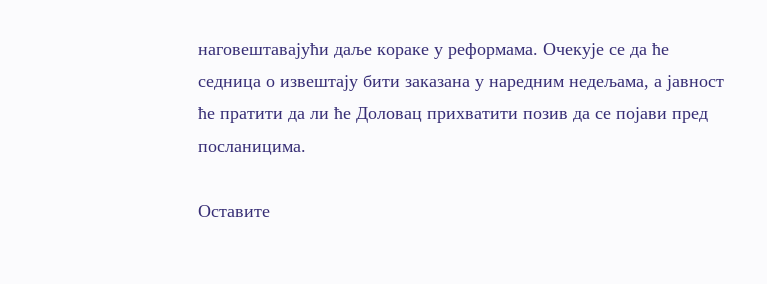наговештавајући даље кораке у реформама. Очекује се да ће седница о извештају бити заказана у наредним недељама, а јавност ће пратити да ли ће Доловац прихватити позив да се појави пред посланицима.

Оставите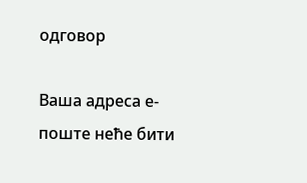одговор

Ваша адреса е-поште неће бити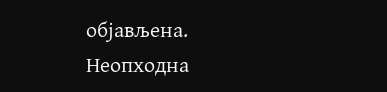објављена. Неопходна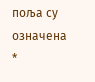поља су означена *